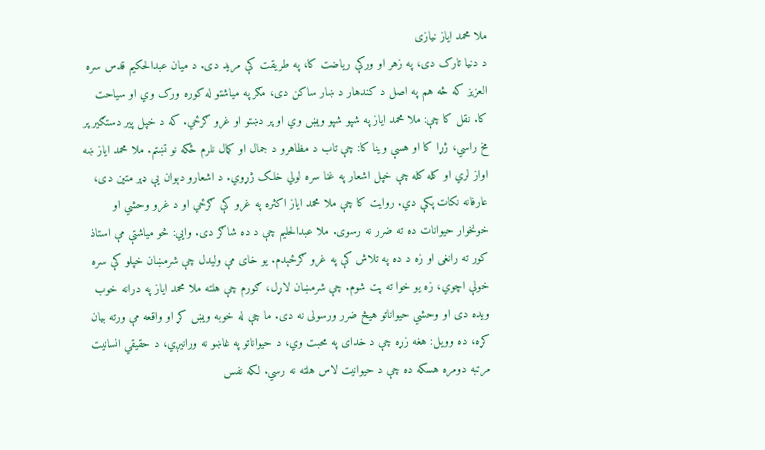ملا محمد ایاز نیازی
د دنیا تارک دی، په زهر او ورکې ریاضت کا، په طریقت کې مرید دی. د میان عبدالحکیم قدس سره العزیز که څه هم په اصل د کندهار د ښار ساکن دی، مګر په میاشتو له کوره ورک وي او سیاحت کا. نقل کا چې: ملا محمد ایاز په شپو شپو ویښ وي او پر دښتو او غرو ګرځي. که د خپل پیر دستګیر پر مخ راسي، ژړا کا او هسې وینا کا: چې تاب د مظاهرو د جمال او کمال نلرم ځکه نو تښتم. ملا محمد ایاز ښه اواز لري او کله کله چې خپل اشعار په غنا سره لولي خلک ژړوي. د اشعارو دېوان یې ډېر متین دی، عارفانه نکات پکې دي. روایت کا چې ملا محمد ایاز اکثره په غرو کې ګرځي او د غرو وحشي او خونخوار حیوانات ده ته ضرر نه رسوی. ملا عبدالحلیم چې د ده شاګر دی. وايي: څو میاشتې مې استاذ کور ته رانغی او زه د ده په تلاش کې په غرو ګرځېدم. یو خای مې ولیدل چې شرمښان خپلو کې سره خولې اچوي، زه یو خوا ته پت شوم. چې شرمښان لاړل، ګورم چې هلته ملا محمد ایاز په درانه خوب ویده دی او وحشي حیواناتو هیڅ ضرر ورسولی نه دی. ما چې له خوبه ویښ کړ او واقعه مې ورته بیان کړه، ده وویل: هغه زړه چې د خدای په محبت وي، د حیواناتو په غاښو نه ورانیږي، د حقیقي انسانیت مرتبه دومره هسکه ده چې د حیوانیت لاس هلته نه رسي. لکه نفس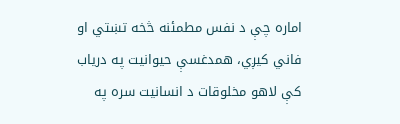اماره چې د نفس مطمئنه څخه تښتي او فاني کیږي، همدغسې حیوانیت په دریاب کې لاهو مخلوقات د انسانیت سره په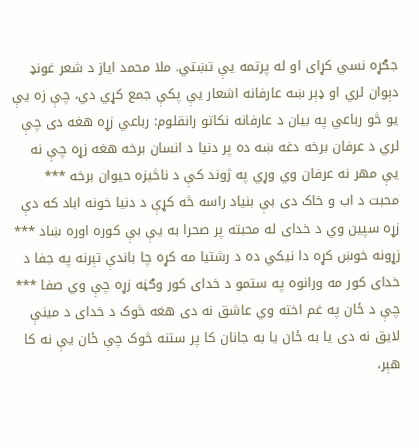جګړه نسي کړای او له پرتمه یې تښتي. ملا محمد ایاز د شعر غونډ دېوان لري او ډېر ښه عارفانه اشعار یې پکې جمع کړي دي، چې زه یې یو څو رباعي په بیان د عارفانه نکاتو رانقلوم: رباعي زړه هغه دی چې لري د عرفان برخه دغه ښه ده پر دنیا د انسان برخه هغه زړه چې نه یې مهر نه عرفان وي وړي په ژوند کې د ناڅيزه حیوان برخه *** محبت د اب و خاک دی بې بنیاد راسه څه کړې د دنیا خونه اباد که دې زړه سپین وي د خدای له محبته پر صحرا به یې بې کوره اوره ښاد *** زړونه خوښ کړه دا نیکي ده د رشتیا مه کړه چا باندې تېرنه په جفا د خدای کور مه ورانوه په ستمو د خدای کور وګڼه زړه چې وي صفا *** چې د ځان په غم اخته وي عاشق نه دی هغه څوک د خدای د مینې لایق نه دی یا به ځان یا به جانان کا پر ستنه څوک چې ځان یې نه کا هېر،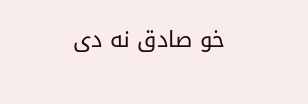خو صادق نه دی